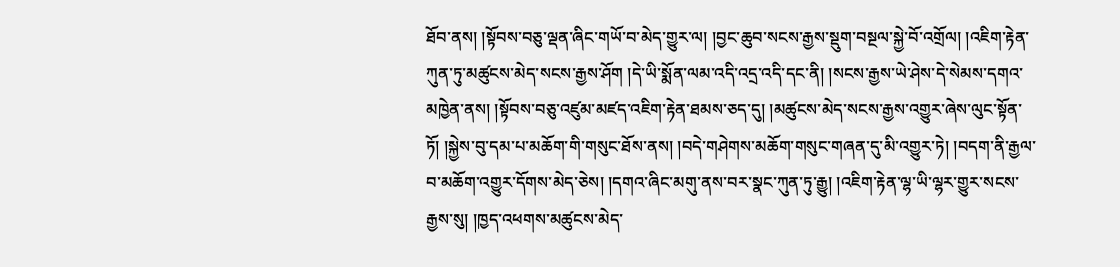ཐོབ་ནས། །སྟོབས་བཅུ་ལྡན་ཞིང་གཡོ་བ་མེད་གྱུར་ལ། །བྱང་ཆུབ་སངས་རྒྱས་སྡུག་བསྔལ་སྐྱེ་བོ་འགྲོལ། །འཇིག་རྟེན་ཀུན་ཏུ་མཚུངས་མེད་སངས་རྒྱས་ཤོག །དེ་ཡི་སྨོན་ལམ་འདི་འདྲ་འདི་དང་ནི། །སངས་རྒྱས་ཡེ་ཤེས་དེ་སེམས་དགའ་མཁྱེན་ནས། །སྟོབས་བཅུ་འཛུམ་མཛད་འཇིག་རྟེན་ཐམས་ཅད་དུ། །མཚུངས་མེད་སངས་རྒྱས་འགྱུར་ཞེས་ལུང་སྟོན་ཏོ། །སྐྱེས་བུ་དམ་པ་མཆོག་གི་གསུང་ཐོས་ནས། །བདེ་གཤེགས་མཆོག་གསུང་གཞན་དུ་མི་འགྱུར་ཏེ། །བདག་ནི་རྒྱལ་བ་མཆོག་འགྱུར་དོགས་མེད་ཅེས། །དགའ་ཞིང་མགུ་ནས་བར་སྣང་ཀུན་ཏུ་རྒྱུ། །འཇིག་རྟེན་ལྷ་ཡི་ལྷར་གྱུར་སངས་རྒྱས་སུ། །ཁྱད་འཕགས་མཚུངས་མེད་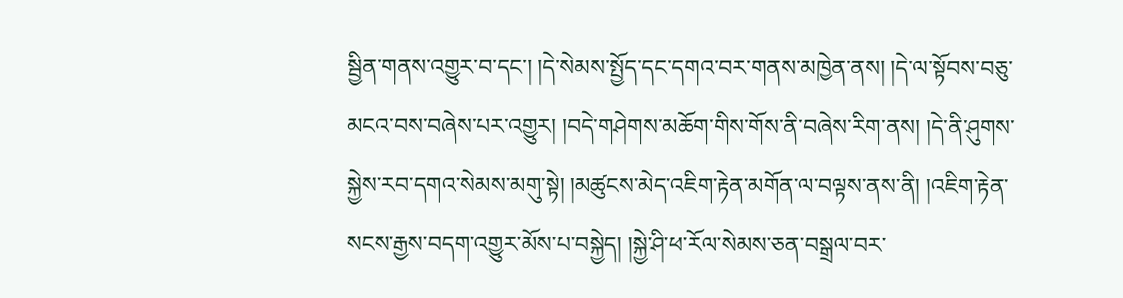སྦྱིན་གནས་འགྱུར་བ་དང་། །དེ་སེམས་སྤྱོད་དང་དགའ་བར་གནས་མཁྱེན་ནས། །དེ་ལ་སྟོབས་བཅུ་མངའ་བས་བཞེས་པར་འགྱུར། །བདེ་གཤེགས་མཆོག་གིས་གོས་ནི་བཞེས་རིག་ནས། །དེ་ནི་ཤུགས་སྐྱེས་རབ་དགའ་སེམས་མགུ་སྟེ། །མཚུངས་མེད་འཇིག་རྟེན་མགོན་ལ་བལྟས་ནས་ནི། །འཇིག་རྟེན་སངས་རྒྱས་བདག་འགྱུར་མོས་པ་བསྐྱེད། །སྐྱེ་ཤི་ཕ་རོལ་སེམས་ཅན་བསྒྲལ་བར་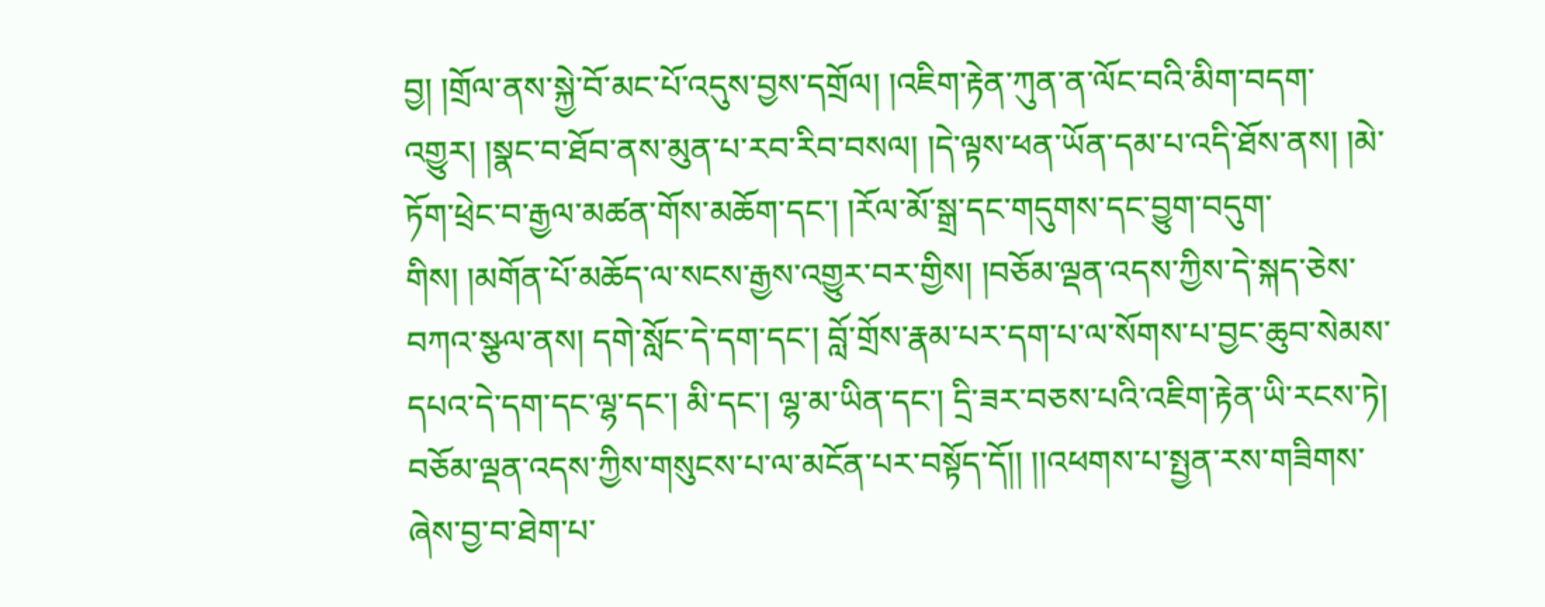བྱ། །གྲོལ་ནས་སྐྱེ་བོ་མང་པོ་འདུས་བྱས་དགྲོལ། །འཇིག་རྟེན་ཀུན་ན་ལོང་བའི་མིག་བདག་འགྱུར། །སྣང་བ་ཐོབ་ནས་མུན་པ་རབ་རིབ་བསལ། །དེ་ལྟས་ཕན་ཡོན་དམ་པ་འདི་ཐོས་ནས། །མེ་ཏོག་ཕྲེང་བ་རྒྱལ་མཚན་གོས་མཆོག་དང་། །རོལ་མོ་སྒྲ་དང་གདུགས་དང་བྱུག་བདུག་གིས། །མགོན་པོ་མཆོད་ལ་སངས་རྒྱས་འགྱུར་བར་གྱིས། །བཅོམ་ལྡན་འདས་ཀྱིས་དེ་སྐད་ཅེས་བཀའ་སྩལ་ནས། དགེ་སློང་དེ་དག་དང་། བློ་གྲོས་རྣམ་པར་དག་པ་ལ་སོགས་པ་བྱང་ཆུབ་སེམས་དཔའ་དེ་དག་དང་ལྷ་དང་། མི་དང་། ལྷ་མ་ཡིན་དང་། དྲི་ཟར་བཅས་པའི་འཇིག་རྟེན་ཡི་རངས་ཏེ། བཅོམ་ལྡན་འདས་ཀྱིས་གསུངས་པ་ལ་མངོན་པར་བསྟོད་དོ།། །།འཕགས་པ་སྤྱན་རས་གཟིགས་ཞེས་བྱ་བ་ཐེག་པ་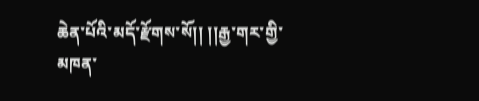ཆེན་པོའི་མདོ་རྫོགས་སོ།། །།རྒྱ་གར་གྱི་མཁན་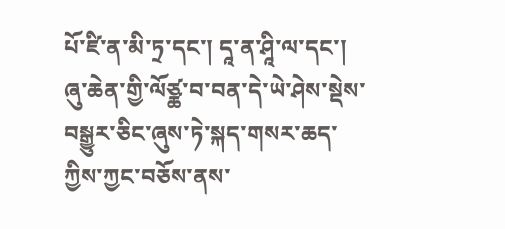པོ་ཛི་ན་མི་ཏྲ་དང་། དཱ་ན་ཤཱི་ལ་དང་། ཞུ་ཆེན་གྱི་ལོཙྪ་བ་བན་དེ་ཡེ་ཤེས་སྡེས་བསྒྱུར་ཅིང་ཞུས་ཏེ་སྐད་གསར་ཆད་ཀྱིས་ཀྱང་བཅོས་ནས་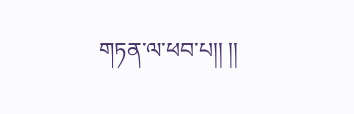གཏན་ལ་ཕབ་པ།། །།